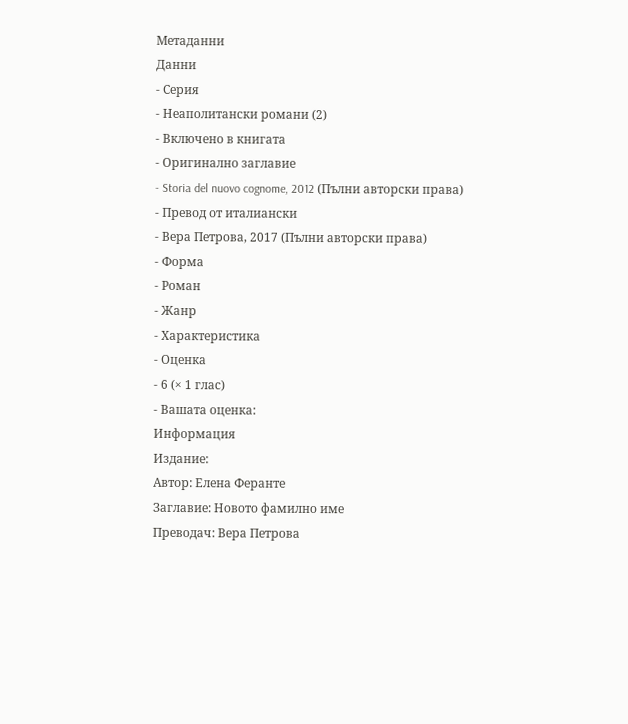Метаданни
Данни
- Серия
- Неаполитански романи (2)
- Включено в книгата
- Оригинално заглавие
- Storia del nuovo cognome, 2012 (Пълни авторски права)
- Превод от италиански
- Вера Петрова, 2017 (Пълни авторски права)
- Форма
- Роман
- Жанр
- Характеристика
- Оценка
- 6 (× 1 глас)
- Вашата оценка:
Информация
Издание:
Автор: Елена Феранте
Заглавие: Новото фамилно име
Преводач: Вера Петрова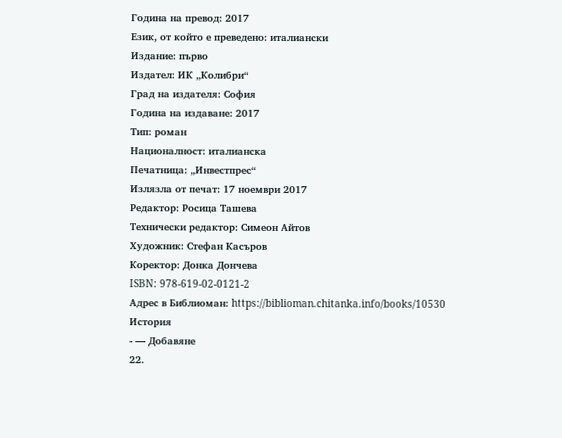Година на превод: 2017
Език, от който е преведено: италиански
Издание: първо
Издател: ИК „Колибри“
Град на издателя: София
Година на издаване: 2017
Тип: роман
Националност: италианска
Печатница: „Инвестпрес“
Излязла от печат: 17 ноември 2017
Редактор: Росица Ташева
Технически редактор: Симеон Айтов
Художник: Стефан Касъров
Коректор: Донка Дончева
ISBN: 978-619-02-0121-2
Адрес в Библиоман: https://biblioman.chitanka.info/books/10530
История
- — Добавяне
22.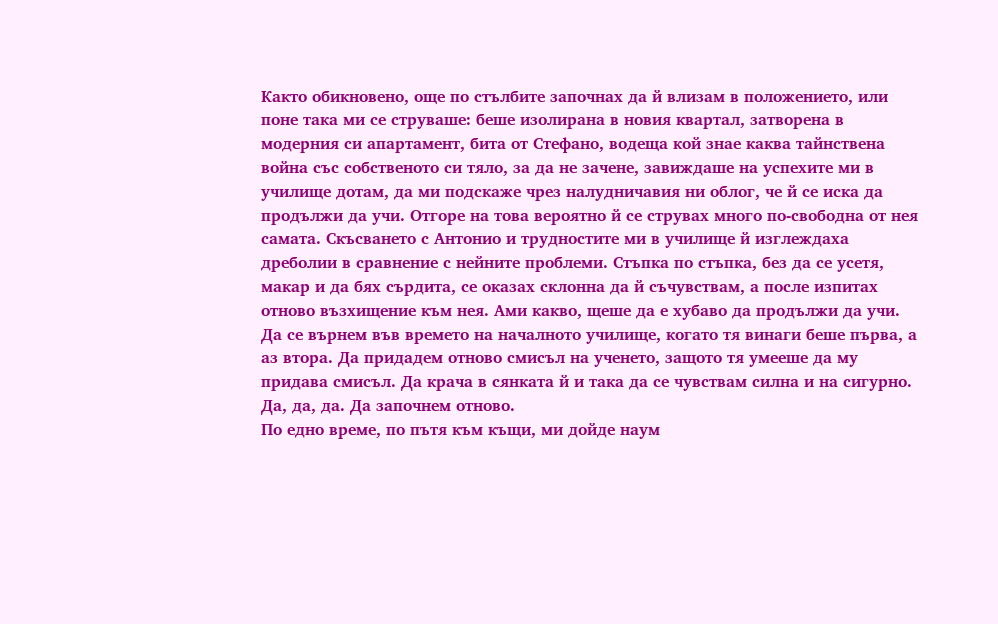Както обикновено, още по стълбите започнах да й влизам в положението, или поне така ми се струваше: беше изолирана в новия квартал, затворена в модерния си апартамент, бита от Стефано, водеща кой знае каква тайнствена война със собственото си тяло, за да не зачене, завиждаше на успехите ми в училище дотам, да ми подскаже чрез налудничавия ни облог, че й се иска да продължи да учи. Отгоре на това вероятно й се струвах много по-свободна от нея самата. Скъсването с Антонио и трудностите ми в училище й изглеждаха дреболии в сравнение с нейните проблеми. Стъпка по стъпка, без да се усетя, макар и да бях сърдита, се оказах склонна да й съчувствам, а после изпитах отново възхищение към нея. Ами какво, щеше да е хубаво да продължи да учи. Да се върнем във времето на началното училище, когато тя винаги беше първа, а аз втора. Да придадем отново смисъл на ученето, защото тя умееше да му придава смисъл. Да крача в сянката й и така да се чувствам силна и на сигурно. Да, да, да. Да започнем отново.
По едно време, по пътя към къщи, ми дойде наум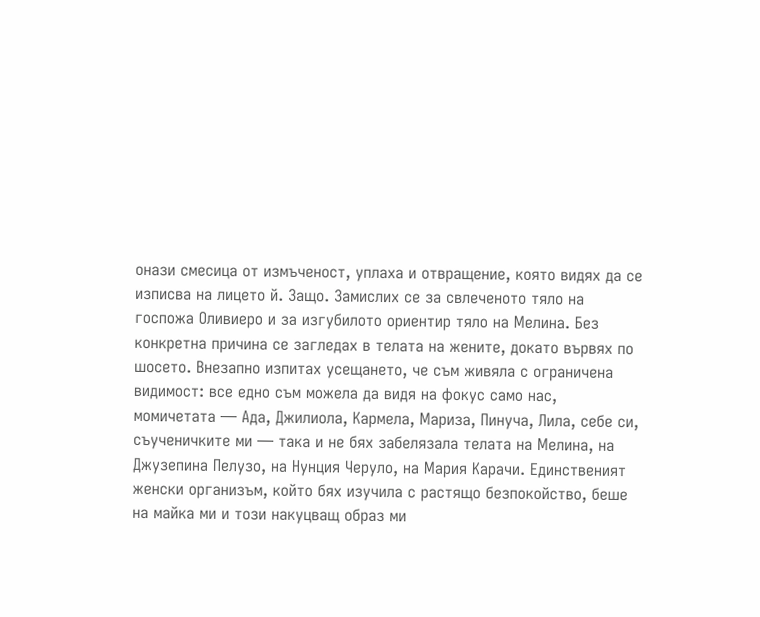онази смесица от измъченост, уплаха и отвращение, която видях да се изписва на лицето й. Защо. Замислих се за свлеченото тяло на госпожа Оливиеро и за изгубилото ориентир тяло на Мелина. Без конкретна причина се загледах в телата на жените, докато вървях по шосето. Внезапно изпитах усещането, че съм живяла с ограничена видимост: все едно съм можела да видя на фокус само нас, момичетата — Ада, Джилиола, Кармела, Мариза, Пинуча, Лила, себе си, съученичките ми — така и не бях забелязала телата на Мелина, на Джузепина Пелузо, на Нунция Черуло, на Мария Карачи. Единственият женски организъм, който бях изучила с растящо безпокойство, беше на майка ми и този накуцващ образ ми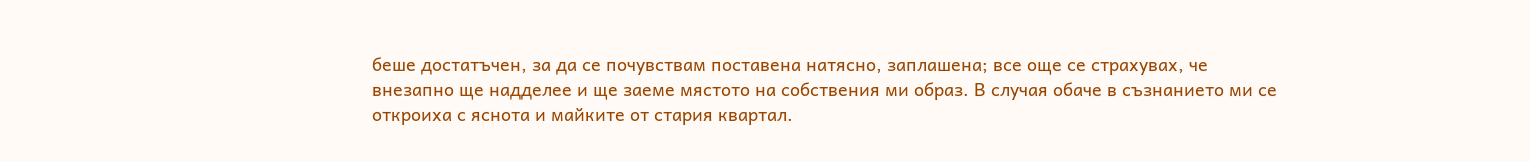беше достатъчен, за да се почувствам поставена натясно, заплашена; все още се страхувах, че внезапно ще надделее и ще заеме мястото на собствения ми образ. В случая обаче в съзнанието ми се откроиха с яснота и майките от стария квартал.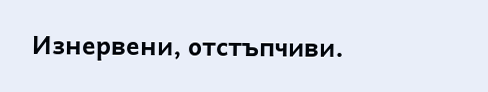Изнервени, отстъпчиви.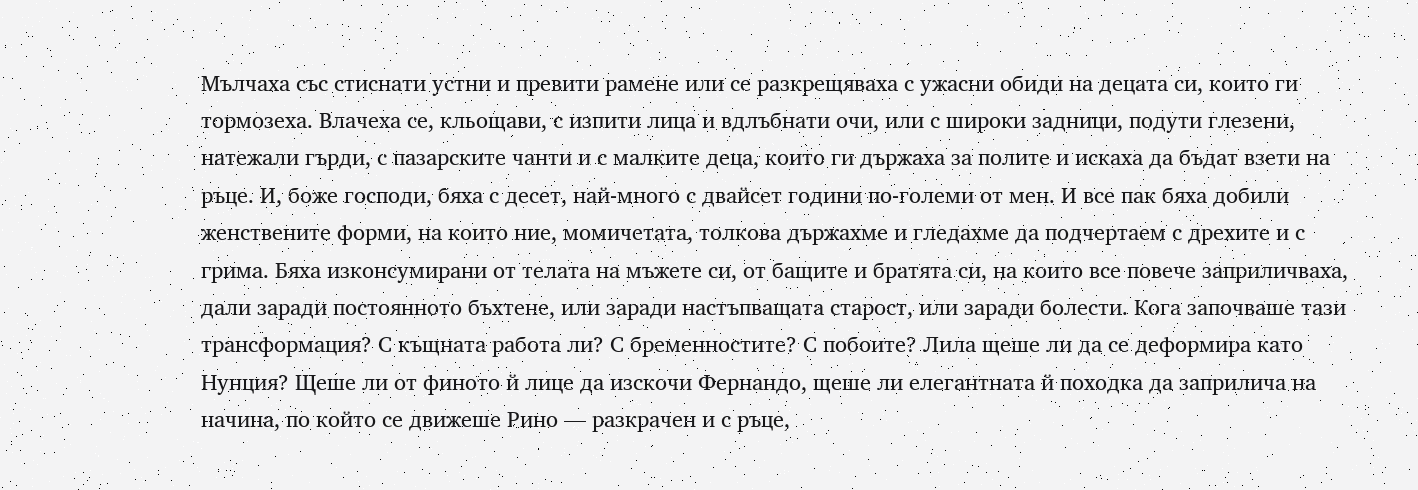Мълчаха със стиснати устни и превити рамене или се разкрещяваха с ужасни обиди на децата си, които ги тормозеха. Влачеха се, кльощави, с изпити лица и вдлъбнати очи, или с широки задници, подути глезени, натежали гърди, с пазарските чанти и с малките деца, които ги държаха за полите и искаха да бъдат взети на ръце. И, боже господи, бяха с десет, най-много с двайсет години по-големи от мен. И все пак бяха добили женствените форми, на които ние, момичетата, толкова държахме и гледахме да подчертаем с дрехите и с грима. Бяха изконсумирани от телата на мъжете си, от бащите и братята си, на които все повече заприличваха, дали заради постоянното бъхтене, или заради настъпващата старост, или заради болести. Кога започваше тази трансформация? С къщната работа ли? С бременностите? С побоите? Лила щеше ли да се деформира като Нунция? Щеше ли от финото й лице да изскочи Фернандо, щеше ли елегантната й походка да заприлича на начина, по който се движеше Рино — разкрачен и с ръце,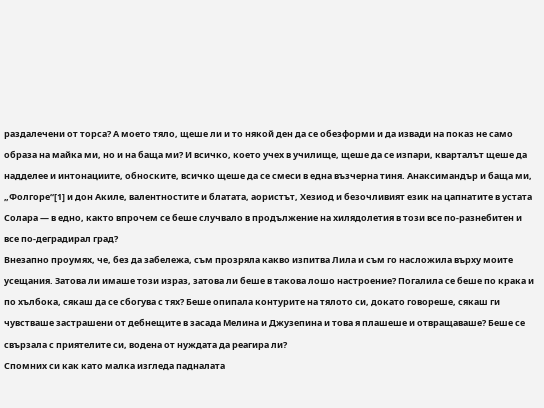раздалечени от торса? А моето тяло, щеше ли и то някой ден да се обезформи и да извади на показ не само образа на майка ми, но и на баща ми? И всичко, което учех в училище, щеше да се изпари, кварталът щеше да надделее и интонациите, обноските, всичко щеше да се смеси в една възчерна тиня. Анаксимандър и баща ми, „Фолгоре“[1] и дон Акиле, валентностите и блатата, аористът, Хезиод и безочливият език на цапнатите в устата Солара — в едно, както впрочем се беше случвало в продължение на хилядолетия в този все по-разнебитен и все по-деградирал град?
Внезапно проумях, че, без да забележа, съм прозряла какво изпитва Лила и съм го насложила върху моите усещания. Затова ли имаше този израз, затова ли беше в такова лошо настроение? Погалила се беше по крака и по хълбока, сякаш да се сбогува с тях? Беше опипала контурите на тялото си, докато говореше, сякаш ги чувстваше застрашени от дебнещите в засада Мелина и Джузепина и това я плашеше и отвращаваше? Беше се свързала с приятелите си, водена от нуждата да реагира ли?
Спомних си как като малка изгледа падналата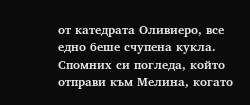от катедрата Оливиеро, все едно беше счупена кукла. Спомних си погледа, който отправи към Мелина, когато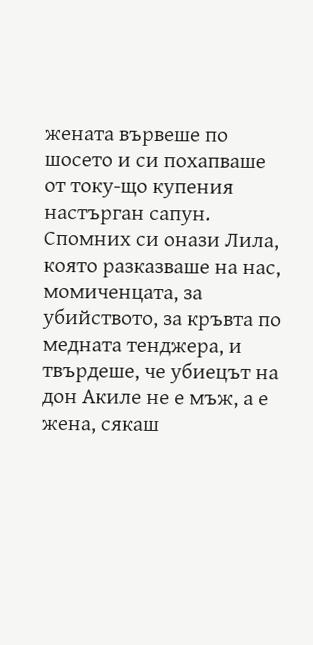жената вървеше по шосето и си похапваше от току-що купения настърган сапун. Спомних си онази Лила, която разказваше на нас, момиченцата, за убийството, за кръвта по медната тенджера, и твърдеше, че убиецът на дон Акиле не е мъж, а е жена, сякаш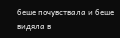беше почувствала и беше видяла в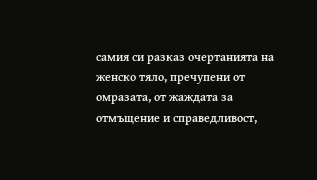самия си разказ очертанията на женско тяло, пречупени от омразата, от жаждата за отмъщение и справедливост,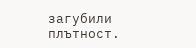загубили плътност.